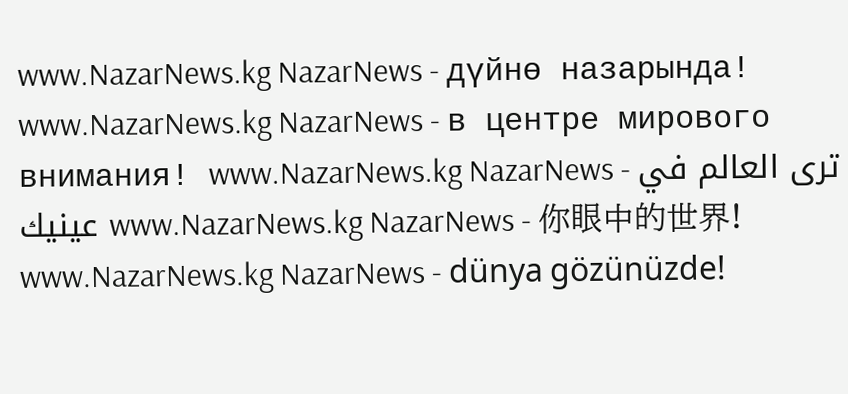www.NazarNews.kg NazarNews - дүйнө назарында! www.NazarNews.kg NazarNews - в центре мирового внимания! www.NazarNews.kg NazarNews - ترى العالم في عينيك www.NazarNews.kg NazarNews - 你眼中的世界! www.NazarNews.kg NazarNews - dünya gözünüzde!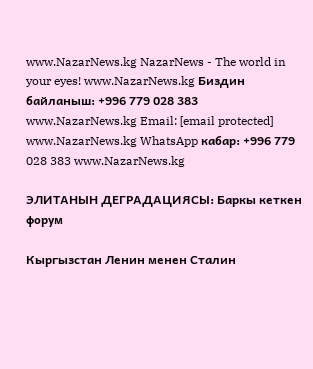www.NazarNews.kg NazarNews - The world in your eyes! www.NazarNews.kg Биздин байланыш: +996 779 028 383 www.NazarNews.kg Email: [email protected] www.NazarNews.kg WhatsApp кабар: +996 779 028 383 www.NazarNews.kg

ЭЛИТАНЫН ДЕГРАДАЦИЯСЫ: Баркы кеткен форум

Кыргызстан Ленин менен Сталин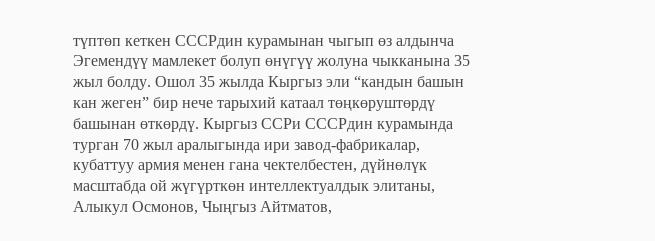түптөп кеткен СССРдин курамынан чыгып өз алдынча Эгемендүү мамлекет болуп өнүгүү жолуна чыкканына 35 жыл болду. Ошол 35 жылда Кыргыз эли “кандын башын кан жеген” бир нече тарыхий катаал төңкөруштөрдү башынан өткөрдү. Кыргыз ССРи СССРдин курамында турган 70 жыл аралыгында ири завод-фабрикалар, кубаттуу армия менен гана чектелбестен, дүйнөлүк масштабда ой жүгүрткөн интеллектуалдык элитаны, Алыкул Осмонов, Чыңгыз Айтматов,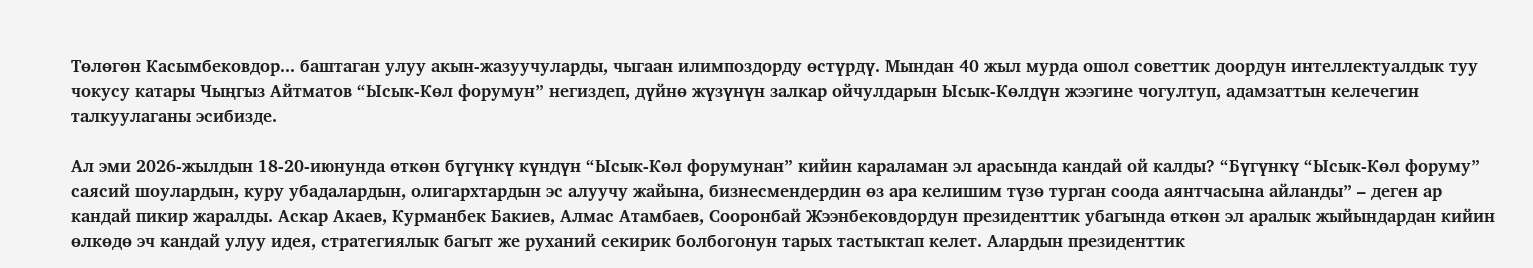Төлөгөн Касымбековдор... баштаган улуу акын-жазуучуларды, чыгаан илимпоздорду өстүрдү. Мындан 40 жыл мурда ошол советтик доордун интеллектуалдык туу чокусу катары Чыңгыз Айтматов “Ысык-Көл форумун” негиздеп, дүйнө жүзүнүн залкар ойчулдарын Ысык-Көлдүн жээгине чогултуп, адамзаттын келечегин талкуулаганы эсибизде.

Ал эми 2026-жылдын 18-20-июнунда өткөн бүгүнкү күндүн “Ысык-Көл форумунан” кийин караламан эл арасында кандай ой калды? “Бүгүнкү “Ысык-Көл форуму” саясий шоулардын, куру убадалардын, олигархтардын эс алуучу жайына, бизнесмендердин өз ара келишим түзө турган соода аянтчасына айланды” – деген ар кандай пикир жаралды. Аскар Акаев, Курманбек Бакиев, Алмас Атамбаев, Сооронбай Жээнбековдордун президенттик убагында өткөн эл аралык жыйындардан кийин өлкөдө эч кандай улуу идея, стратегиялык багыт же руханий секирик болбогонун тарых тастыктап келет. Алардын президенттик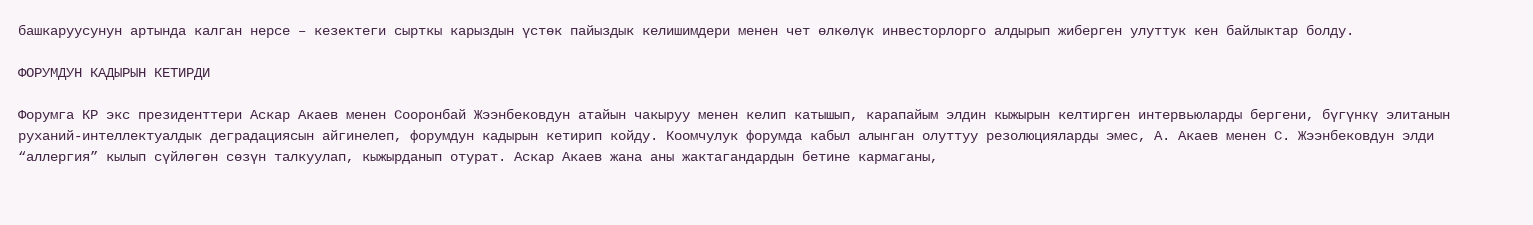башкаруусунун артында калган нерсе – кезектеги сырткы карыздын үстөк пайыздык келишимдери менен чет өлкөлүк инвесторлорго алдырып жиберген улуттук кен байлыктар болду.

ФОРУМДУН КАДЫРЫН КЕТИРДИ

Форумга КР экс президенттери Аскар Акаев менен Сооронбай Жээнбековдун атайын чакыруу менен келип катышып, карапайым элдин кыжырын келтирген интервьюларды бергени, бүгүнкү элитанын руханий-интеллектуалдык деградациясын айгинелеп, форумдун кадырын кетирип койду. Коомчулук форумда кабыл алынган олуттуу резолюцияларды эмес, А. Акаев менен С. Жээнбековдун элди “аллергия” кылып сүйлөгөн сөзүн талкуулап, кыжырданып отурат. Аскар Акаев жана аны жактагандардын бетине кармаганы,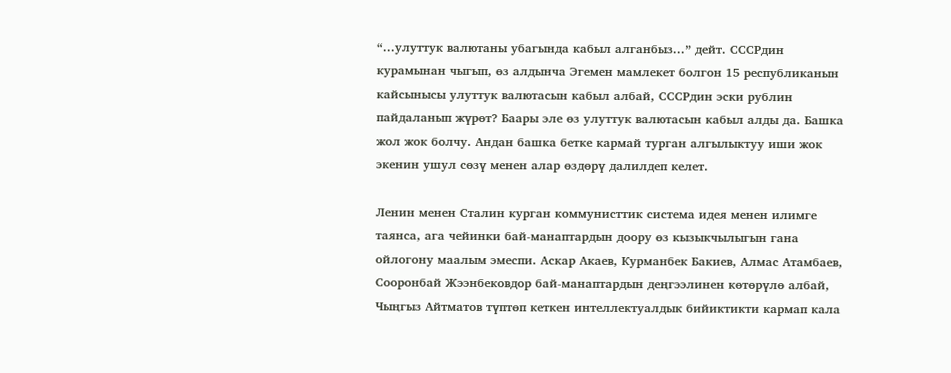“...улуттук валютаны убагында кабыл алганбыз...” дейт. СССРдин курамынан чыгып, өз алдынча Эгемен мамлекет болгон 15 республиканын кайсынысы улуттук валютасын кабыл албай, СССРдин эски рублин пайдаланып жүрөт? Баары эле өз улуттук валютасын кабыл алды да. Башка жол жок болчу. Андан башка бетке кармай турган алгылыктуу иши жок экенин ушул сөзү менен алар өздөрү далилдеп келет.

Ленин менен Сталин курган коммунисттик система идея менен илимге таянса, ага чейинки бай-манаптардын доору өз кызыкчылыгын гана ойлогону маалым эмеспи. Аскар Акаев, Курманбек Бакиев, Алмас Атамбаев, Сооронбай Жээнбековдор бай-манаптардын деңгээлинен көтөрүлө албай, Чыңгыз Айтматов түптөп кеткен интеллектуалдык бийиктикти кармап кала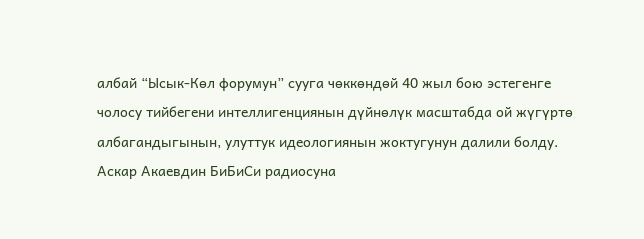албай “Ысык-Көл форумун” сууга чөккөндөй 40 жыл бою эстегенге чолосу тийбегени интеллигенциянын дүйнөлүк масштабда ой жүгүртө албагандыгынын, улуттук идеологиянын жоктугунун далили болду. Аскар Акаевдин БиБиСи радиосуна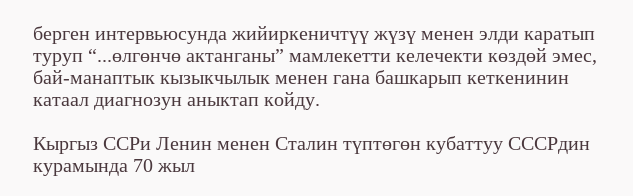берген интервьюсунда жийиркеничтүү жүзү менен элди каратып туруп “...өлгөнчө актанганы” мамлекетти келечекти көздөй эмес, бай-манаптык кызыкчылык менен гана башкарып кеткенинин катаал диагнозун аныктап койду.

Кыргыз ССРи Ленин менен Сталин түптөгөн кубаттуу СССРдин курамында 70 жыл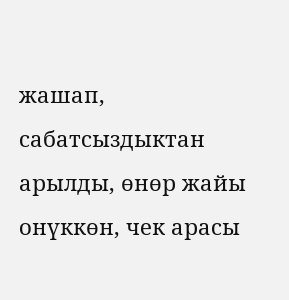жашап, сабатсыздыктан арылды, өнөр жайы онүккөн, чек арасы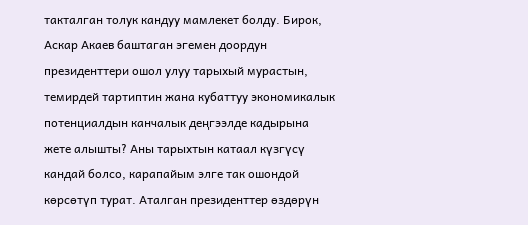такталган толук кандуу мамлекет болду. Бирок, Аскар Акаев баштаган эгемен доордун президенттери ошол улуу тарыхый мурастын, темирдей тартиптин жана кубаттуу экономикалык потенциалдын канчалык деңгээлде кадырына жете алышты? Аны тарыхтын катаал күзгүсү кандай болсо, карапайым элге так ошондой көрсөтүп турат. Аталган президенттер өздөрүн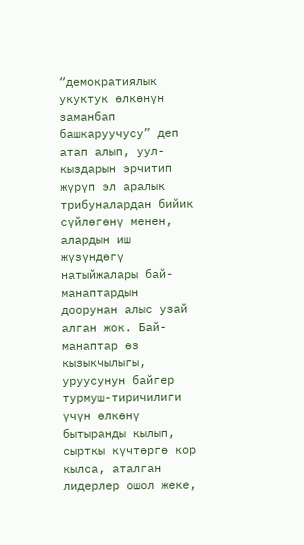“демократиялык укуктук өлкөнүн заманбап башкаруучусу” деп атап алып, уул-кыздарын эрчитип жүрүп эл аралык трибуналардан бийик сүйлөгөнү менен, алардын иш жүзүндөгү натыйжалары бай-манаптардын доорунан алыс узай алган жок. Бай-манаптар өз кызыкчылыгы, уруусунун байгер турмуш-тиричилиги үчүн өлкөнү бытыранды кылып, сырткы күчтөргө кор кылса, аталган лидерлер ошол жеке,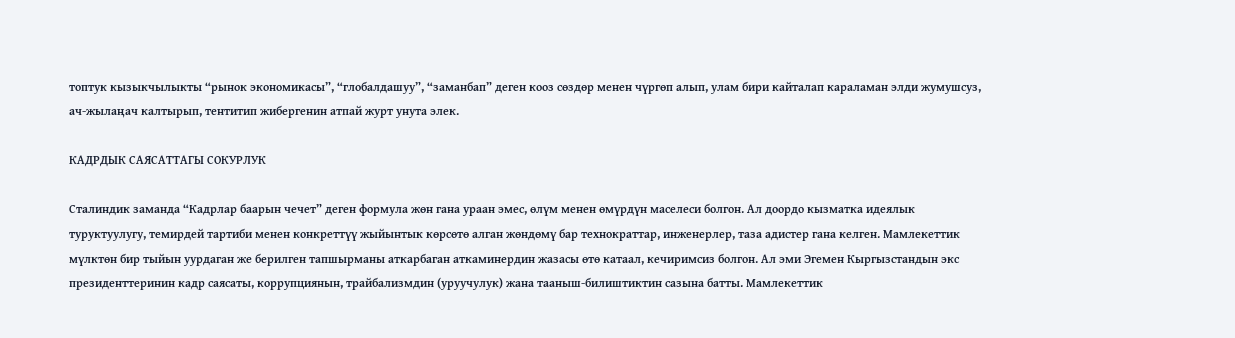топтук кызыкчылыкты “рынок экономикасы”, “глобалдашуу”, “заманбап” деген кооз сөздөр менен чүргөп алып, улам бири кайталап караламан элди жумушсуз, ач-жылаңач калтырып, тентитип жибергенин атпай журт унута элек.

КАДРДЫК САЯСАТТАГЫ СОКУРЛУК

Сталиндик заманда “Кадрлар баарын чечет” деген формула жөн гана ураан эмес, өлүм менен өмүрдүн маселеси болгон. Ал доордо кызматка идеялык туруктуулугу, темирдей тартиби менен конкреттүү жыйынтык көрсөтө алган жөндөмү бар технократтар, инженерлер, таза адистер гана келген. Мамлекеттик мүлктөн бир тыйын уурдаган же берилген тапшырманы аткарбаган аткаминердин жазасы өтө катаал, кечиримсиз болгон. Ал эми Эгемен Кыргызстандын экс президенттеринин кадр саясаты, коррупциянын, трайбализмдин (уруучулук) жана тааныш-билиштиктин сазына батты. Мамлекеттик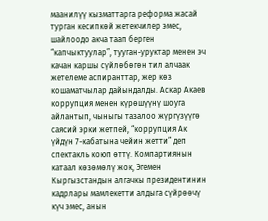маанилүү кызматтарга реформа жасай турган кесипкөй жетекчилер эмес, шайлоодо акча таап берген “капчыктуулар”, тууган-уруктар менен эч качан каршы сүйлөбөгөн тил алчаак жетелеме аспиранттар, жер көз кошаматчылар дайындалды. Аскар Акаев коррупция менен күрөшүүнү шоуга айлантып, чыныгы тазалоо жүргүзүүгө саясий эрки жетпей, “коррупция Ак үйдүн 7-кабатына чейин жетти” деп спектакль коюп өттү. Компартиянын катаал көзөмөлү жок, Эгемен Кыргызстандын алгачкы президентинин кадрлары мамлекетти алдыга сүйрөөчү күч эмес, анын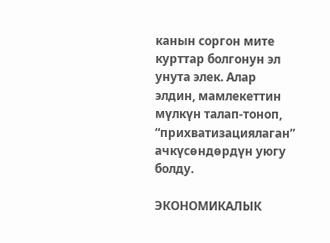канын соргон мите курттар болгонун эл унута элек. Алар элдин, мамлекеттин мүлкүн талап-тоноп, “прихватизациялаган” ачкүсөндөрдүн уюгу болду.

ЭКОНОМИКАЛЫК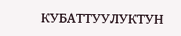КУБАТТУУЛУКТУН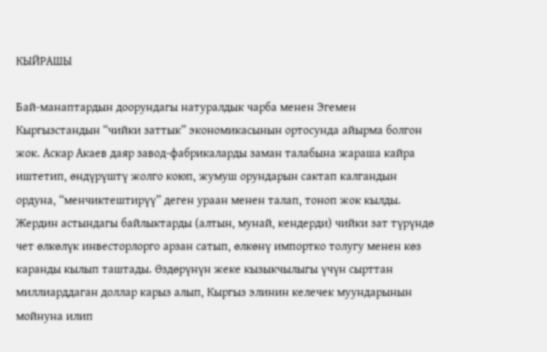КЫЙРАШЫ

Бай-манаптардын доорундагы натуралдык чарба менен Эгемен Кыргызстандын “чийки заттык” экономикасынын ортосунда айырма болгон жок. Аскар Акаев даяр завод-фабрикаларды заман талабына жараша кайра иштетип, өндүрүштү жолго коюп, жумуш орундарын сактап калгандын ордуна, “менчиктештирүү” деген ураан менен талап, тоноп жок кылды. Жердин астындагы байлыктарды (алтын, мунай, кендерди) чийки зат түрүндө чет өлкөлүк инвесторлорго арзан сатып, өлкөнү импортко толугу менен көз каранды кылып таштады. Өздөрүнүн жеке кызыкчылыгы үчүн сырттан миллиарддаган доллар карыз алып, Кыргыз элинин келечек муундарынын мойнуна илип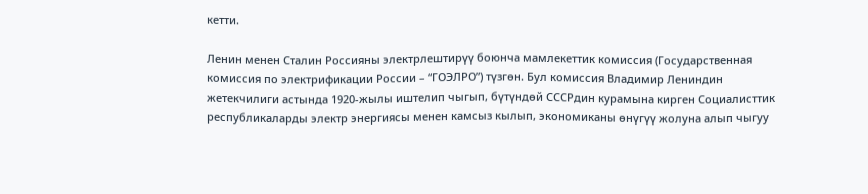кетти.

Ленин менен Сталин Россияны электрлештирүү боюнча мамлекеттик комиссия (Государственная комиссия по электрификации России – “ГОЭЛРО”) түзгөн. Бул комиссия Владимир Лениндин жетекчилиги астында 1920-жылы иштелип чыгып, бүтүндөй СССРдин курамына кирген Социалисттик республикаларды электр энергиясы менен камсыз кылып, экономиканы өнүгүү жолуна алып чыгуу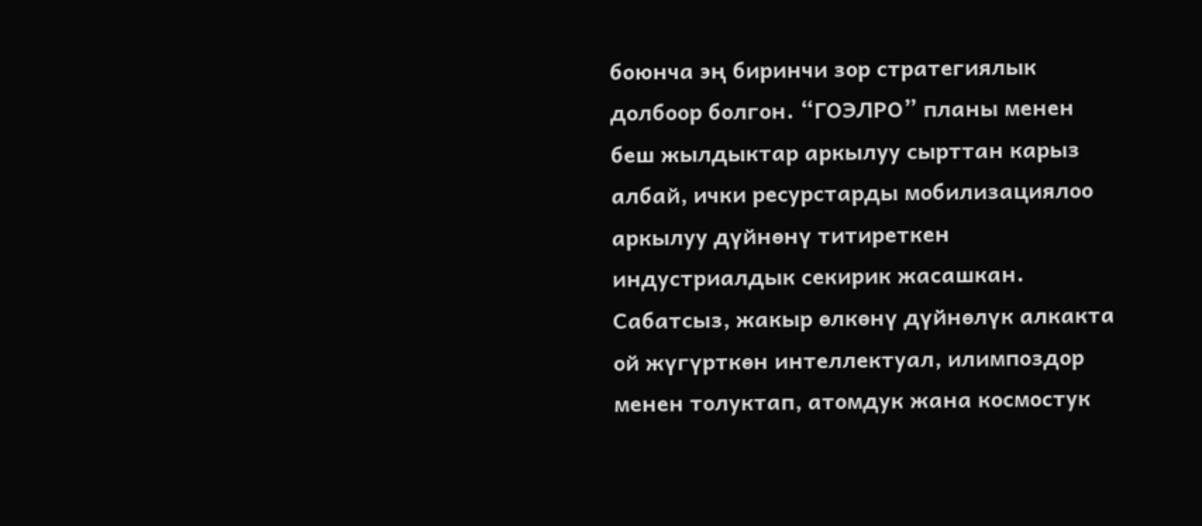боюнча эң биринчи зор стратегиялык долбоор болгон. “ГОЭЛРО” планы менен беш жылдыктар аркылуу сырттан карыз албай, ички ресурстарды мобилизациялоо аркылуу дүйнөнү титиреткен индустриалдык секирик жасашкан. Сабатсыз, жакыр өлкөнү дүйнөлүк алкакта ой жүгүрткөн интеллектуал, илимпоздор менен толуктап, атомдук жана космостук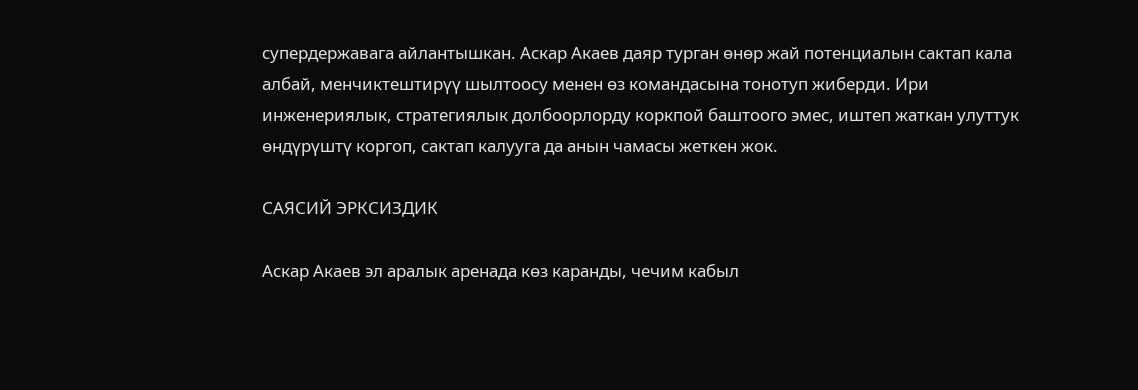супердержавага айлантышкан. Аскар Акаев даяр турган өнөр жай потенциалын сактап кала албай, менчиктештирүү шылтоосу менен өз командасына тонотуп жиберди. Ири инженериялык, стратегиялык долбоорлорду коркпой баштоого эмес, иштеп жаткан улуттук өндүрүштү коргоп, сактап калууга да анын чамасы жеткен жок.

САЯСИЙ ЭРКСИЗДИК

Аскар Акаев эл аралык аренада көз каранды, чечим кабыл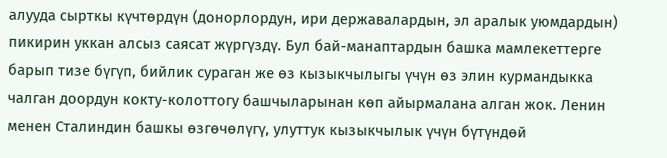алууда сырткы күчтөрдүн (донорлордун, ири державалардын, эл аралык уюмдардын) пикирин уккан алсыз саясат жүргүздү. Бул бай-манаптардын башка мамлекеттерге барып тизе бүгүп, бийлик сураган же өз кызыкчылыгы үчүн өз элин курмандыкка чалган доордун кокту-колоттогу башчыларынан көп айырмалана алган жок. Ленин менен Сталиндин башкы өзгөчөлүгү, улуттук кызыкчылык үчүн бүтүндөй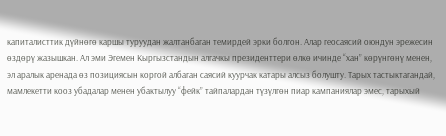капиталисттик дүйнөгө каршы туруудан жалтанбаган темирдей эрки болгон. Алар геосаясий оюндун эрежесин өздөрү жазышкан. Ал эми Эгемен Кыргызстандын алгачкы президенттери өлкө ичинде “хан” көрүнгөнү менен, эл аралык аренада өз позициясын коргой албаган саясий куурчак катары алсыз болушту. Тарых тастыктагандай, мамлекетти кооз убадалар менен убактылуу “фейк” тайпалардан түзүлгөн пиар кампаниялар эмес, тарыхый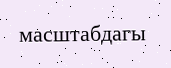масштабдагы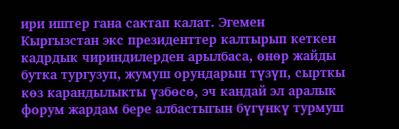ири иштер гана сактап калат. Эгемен Кыргызстан экс президенттер калтырып кеткен кадрдык чириндилерден арылбаса, өнөр жайды бутка тургузуп, жумуш орундарын түзүп, сырткы көз карандылыкты үзбөсө, эч кандай эл аралык форум жардам бере албастыгын бүгүнкү турмуш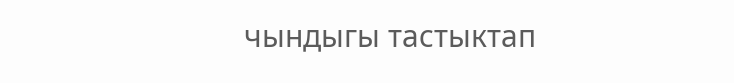чындыгы тастыктап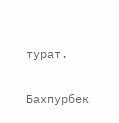турат.

Бахпурбек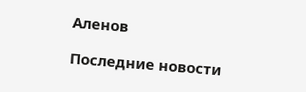Аленов

Последние новости